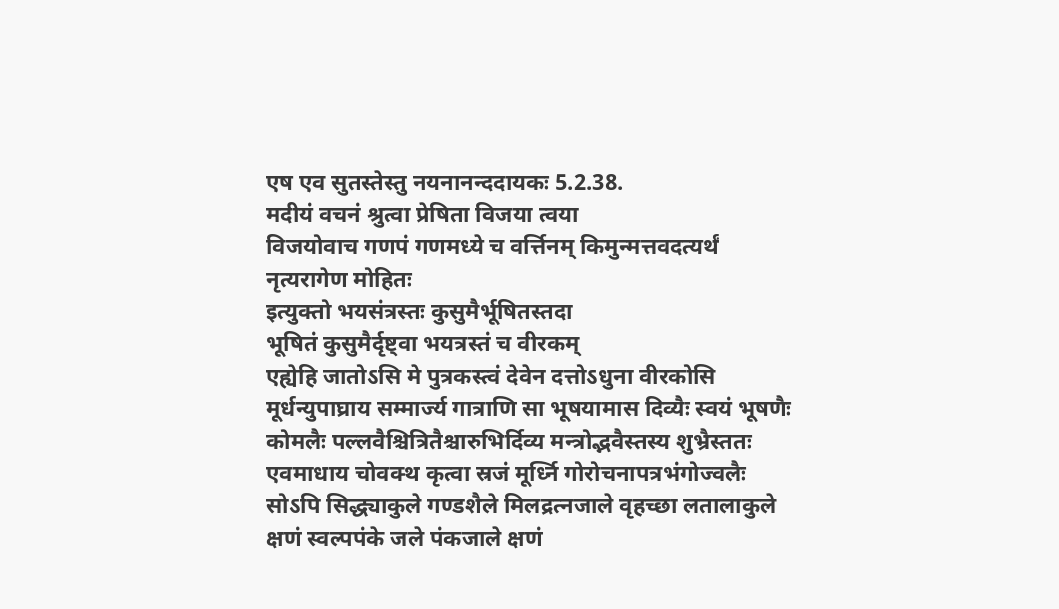एष एव सुतस्तेस्तु नयनानन्ददायकः 5.2.38.
मदीयं वचनं श्रुत्वा प्रेषिता विजया त्वया
विजयोवाच गणपं गणमध्ये च वर्त्तिनम् किमुन्मत्तवदत्यर्थं नृत्यरागेण मोहितः
इत्युक्तो भयसंत्रस्तः कुसुमैर्भूषितस्तदा
भूषितं कुसुमैर्दृष्ट्वा भयत्रस्तं च वीरकम्
एह्येहि जातोऽसि मे पुत्रकस्त्वं देवेन दत्तोऽधुना वीरकोसि
मूर्धन्युपाघ्राय सम्मार्ज्य गात्राणि सा भूषयामास दिव्यैः स्वयं भूषणैः
कोमलैः पल्लवैश्चित्रितैश्चारुभिर्दिव्य मन्त्रोद्भवैस्तस्य शुभ्रैस्ततः
एवमाधाय चोवक्थ कृत्वा स्रजं मूर्ध्नि गोरोचनापत्रभंगोज्वलैः
सोऽपि सिद्ध्याकुले गण्डशैले मिलद्रत्नजाले वृहच्छा लतालाकुले
क्षणं स्वल्पपंके जले पंकजाले क्षणं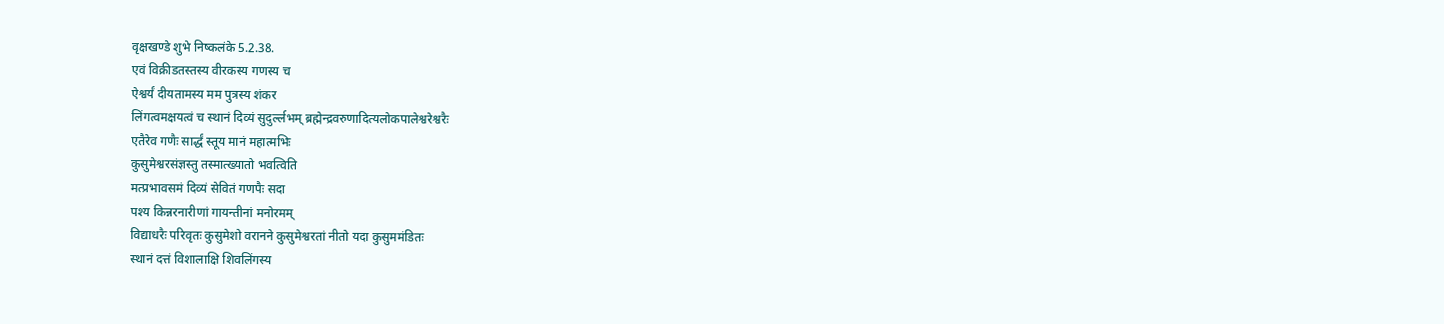वृक्षखण्डे शुभे निष्कलंके 5.2.38.
एवं विक्रीडतस्तस्य वीरकस्य गणस्य च
ऐश्वर्यं दीयतामस्य मम पुत्रस्य शंकर
लिंगत्वमक्षयत्वं च स्थानं दिव्यं सुदुर्ल्लभम् ब्रह्मेन्द्रवरुणादित्यलोकपालेश्वरेश्वरैः
एतैरेव गणैः सार्द्धं स्तूय मानं महात्मभिः
कुसुमेश्वरसंज्ञस्तु तस्मात्ख्यातो भवत्विति
मत्प्रभावसमं दिव्यं सेवितं गणपैः सदा
पश्य किन्नरनारीणां गायन्तीनां मनोरमम्
विद्याधरैः परिवृतः कुसुमेशो वरानने कुसुमेश्वरतां नीतो यदा कुसुममंडितः
स्थानं दत्तं विशालाक्षि शिवलिंगस्य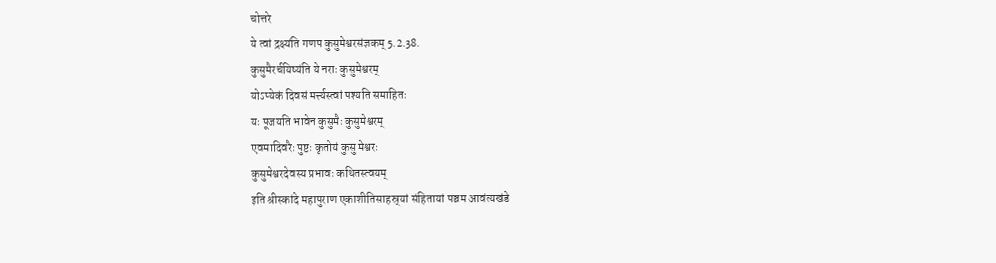चोत्तरे
ये त्वां द्रक्ष्यंति गणप कुसुमेश्वरसंज्ञकम् 5.2.38.
कुसुमैरर्चयिष्यंति ये नराः कुसुमेश्वरम्
योऽप्येकं दिवसं मर्त्त्यस्त्वां पश्यति समाहितः
यः पूजयति भावेन कुसुमैः कुसुमेश्वरम्
एवमादिवरैः पुष्टः कृतोयं कुसु मेश्वरः
कुसुमेश्वरदेवस्य प्रभावः कथितस्त्वयम्
इति श्रीस्कांदे महापुराण एकाशीतिसाहस्र्यां संहितायां पञ्चम आवंत्यखंडे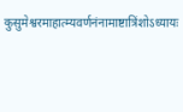कुसुमेश्वरमाहात्म्यवर्णनंनामाष्टात्रिंशोऽध्यायः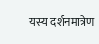यस्य दर्शनमात्रेण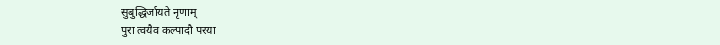सुबुद्धिर्जायते नृणाम्
पुरा त्वयैव कल्पादौ परया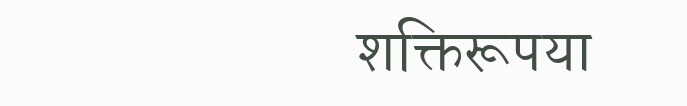शक्तिरूपया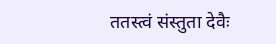ततस्त्वं संस्तुता देवैः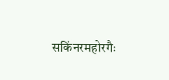सकिंनरमहोरगैः